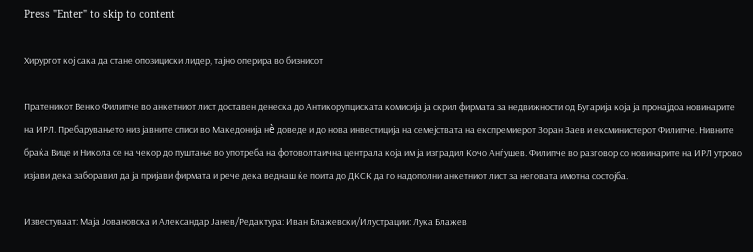Press "Enter" to skip to content

Хирургот кој сака да стане опозициски лидер, тајно оперира во бизнисот

Пратеникот Венко Филипче во анкетниот лист доставен денеска до Антикорупциската комисија ја скрил фирмата за недвижности од Бугарија која ја пронајдоа новинарите на ИРЛ. Пребарувањето низ јавните списи во Македонија нè доведе и до нова инвестиција на семејствата на експремиерот Зоран Заев и ексминистерот Филипче. Нивните браќа Вице и Никола се на чекор до пуштање во употреба на фотоволтаична централа која им ја изградил Кочо Анѓушев. Филипче во разговор со новинарите на ИРЛ утрово изјави дека заборавил да ја пријави фирмата и рече дека веднаш ќе поита до ДКСК да го надополни анкетниот лист за неговата имотна состојба.

Известуваат: Маја Јовановска и Александар Јанев/Редактура: Иван Блажевски/Илустрации: Лука Блажев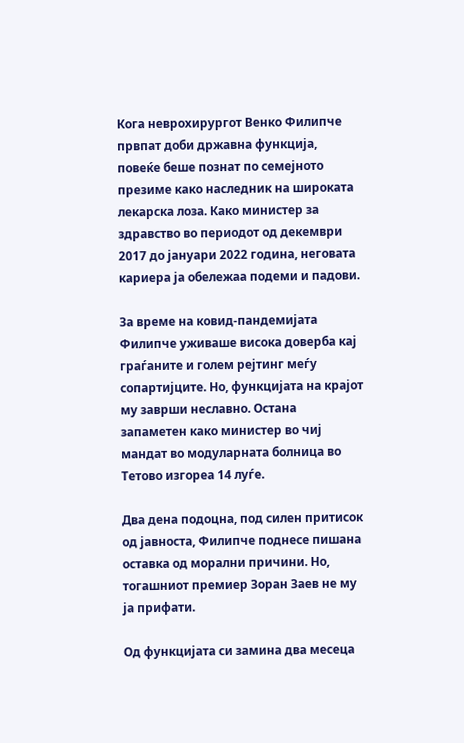Кога неврохирургот Венко Филипче првпат доби државна функција, повеќе беше познат по семејното презиме како наследник на широката лекарска лоза. Како министер за здравство во периодот од декември 2017 до јануари 2022 година, неговата кариера ја обележаа подеми и падови.

За време на ковид-пандемијата Филипче уживаше висока доверба кај граѓаните и голем рејтинг меѓу сопартијците. Но, функцијата на крајот му заврши неславно. Остана запаметен како министер во чиј мандат во модуларната болница во Тетово изгореа 14 луѓе.

Два дена подоцна, под силен притисок од јавноста, Филипче поднесе пишана оставка од морални причини. Но, тогашниот премиер Зоран Заев не му ја прифати.

Од функцијата си замина два месеца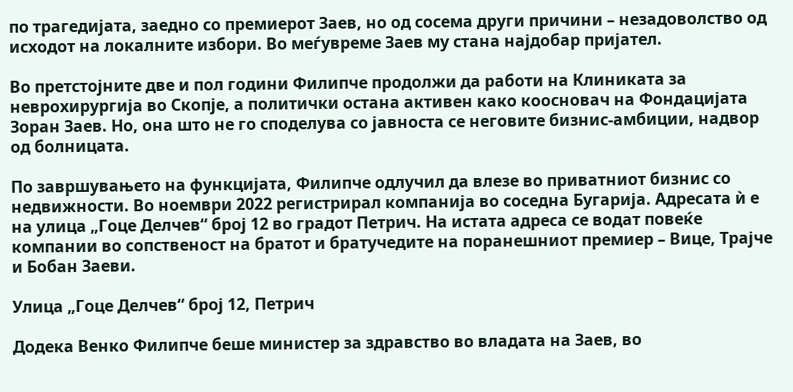по трагедијата, заедно со премиерот Заев, но од сосема други причини – незадоволство од исходот на локалните избори. Во меѓувреме Заев му стана најдобар пријател.

Во претстојните две и пол години Филипче продолжи да работи на Клиниката за неврохирургија во Скопје, а политички остана активен како коосновач на Фондацијата Зоран Заев. Но, она што не го споделува со јавноста се неговите бизнис-амбиции, надвор од болницата.

По завршувањето на функцијата, Филипче одлучил да влезе во приватниот бизнис со недвижности. Во ноември 2022 регистрирал компанија во соседна Бугарија. Адресата ѝ е на улица „Гоце Делчев“ број 12 во градот Петрич. На истата адреса се водат повеќе компании во сопственост на братот и братучедите на поранешниот премиер – Вице, Трајче и Бобан Заеви.

Улица „Гоце Делчев“ број 12, Петрич

Додека Венко Филипче беше министер за здравство во владата на Заев, во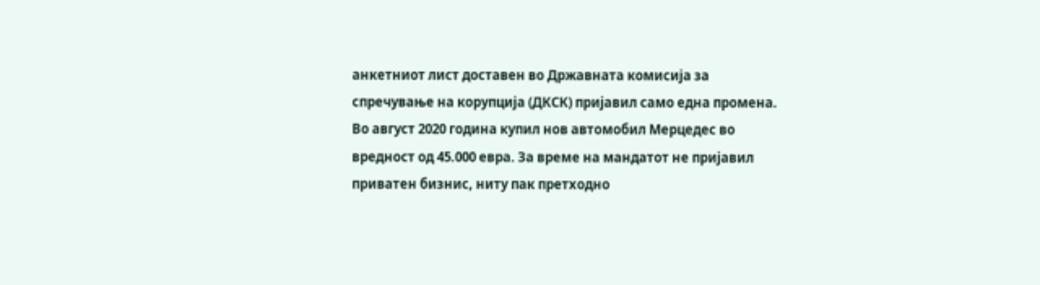анкетниот лист доставен во Државната комисија за спречување на корупција (ДКСК) пријавил само една промена. Во август 2020 година купил нов автомобил Мерцедес во вредност од 45.000 евра. За време на мандатот не пријавил приватен бизнис, ниту пак претходно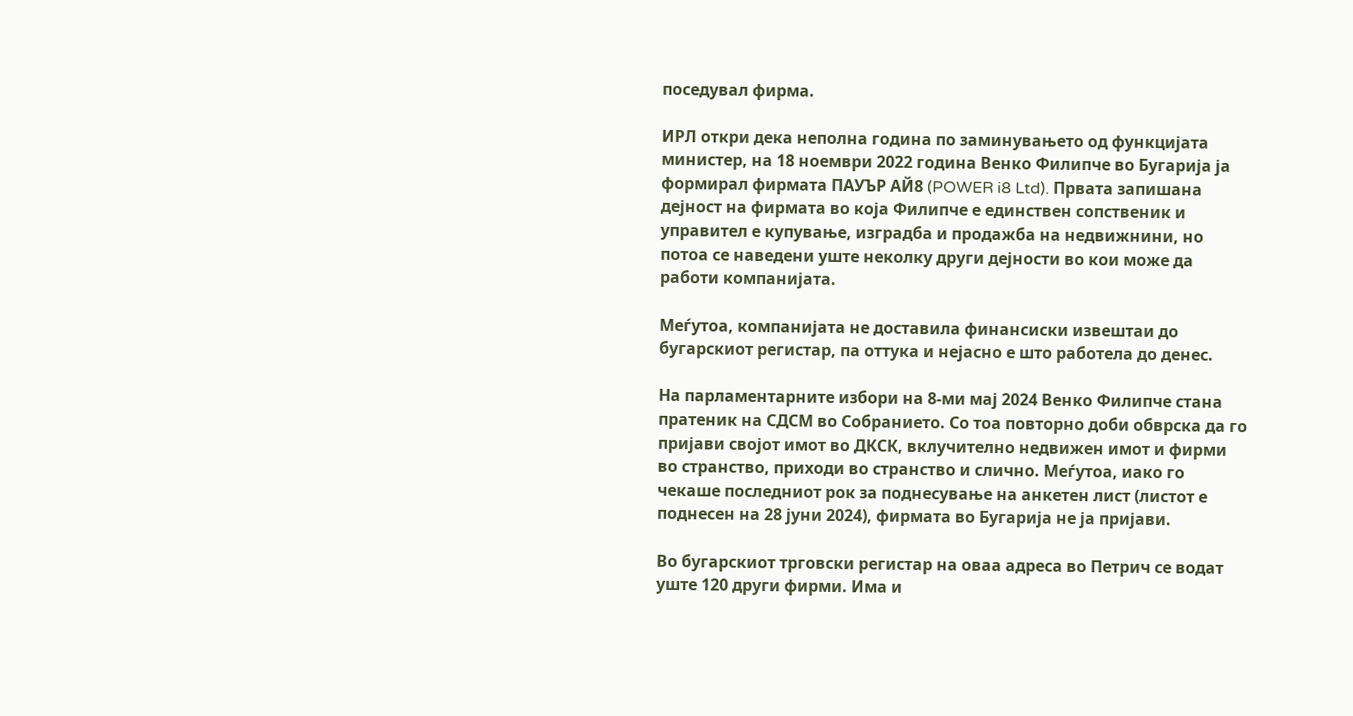поседувал фирма.

ИРЛ откри дека неполна година по заминувањето од функцијата министер, на 18 ноември 2022 година Венко Филипче во Бугарија ја формирал фирмата ПАУЪР АЙ8 (POWER i8 Ltd). Првата запишана дејност на фирмата во која Филипче е единствен сопственик и управител е купување, изградба и продажба на недвижнини, но потоа се наведени уште неколку други дејности во кои може да работи компанијата.

Меѓутоа, компанијата не доставила финансиски извештаи до бугарскиот регистар, па оттука и нејасно е што работела до денес.

На парламентарните избори на 8-ми мај 2024 Венко Филипче стана пратеник на СДСМ во Собранието. Со тоа повторно доби обврска да го пријави својот имот во ДКСК, вклучително недвижен имот и фирми во странство, приходи во странство и слично. Меѓутоа, иако го чекаше последниот рок за поднесување на анкетен лист (листот е поднесен на 28 јуни 2024), фирмата во Бугарија не ја пријави.

Во бугарскиот трговски регистар на оваа адреса во Петрич се водат уште 120 други фирми. Има и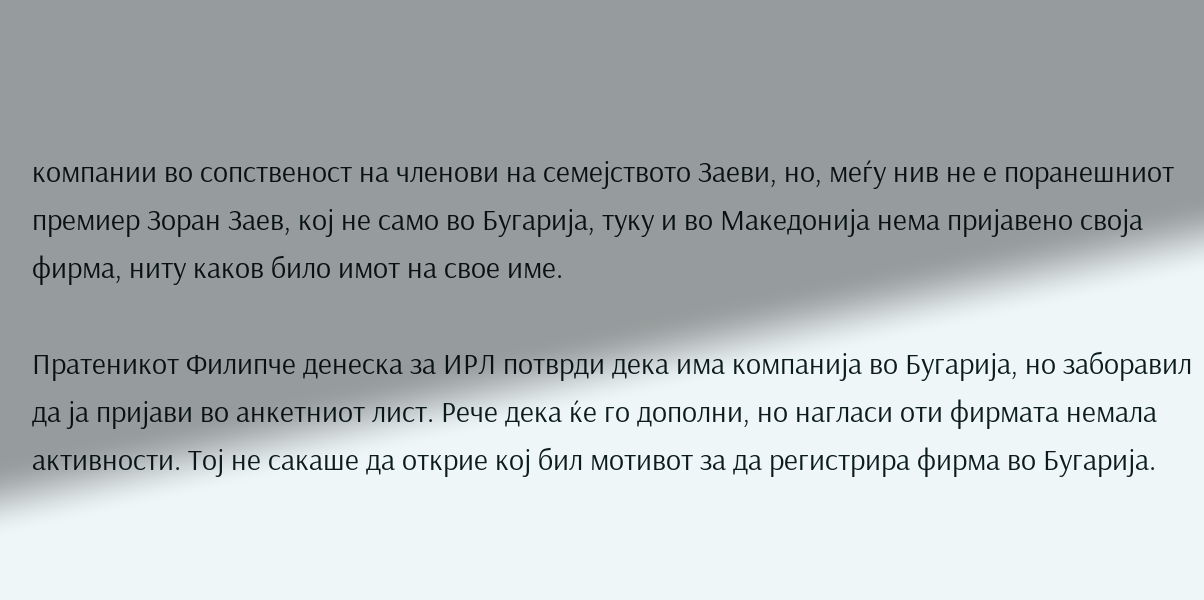компании во сопственост на членови на семејството Заеви, но, меѓу нив не е поранешниот премиер Зоран Заев, кој не само во Бугарија, туку и во Македонија нема пријавено своја фирма, ниту каков било имот на свое име.

Пратеникот Филипче денеска за ИРЛ потврди дека има компанија во Бугарија, но заборавил да ја пријави во анкетниот лист. Рече дека ќе го дополни, но нагласи оти фирмата немала активности. Тој не сакаше да открие кој бил мотивот за да регистрира фирма во Бугарија.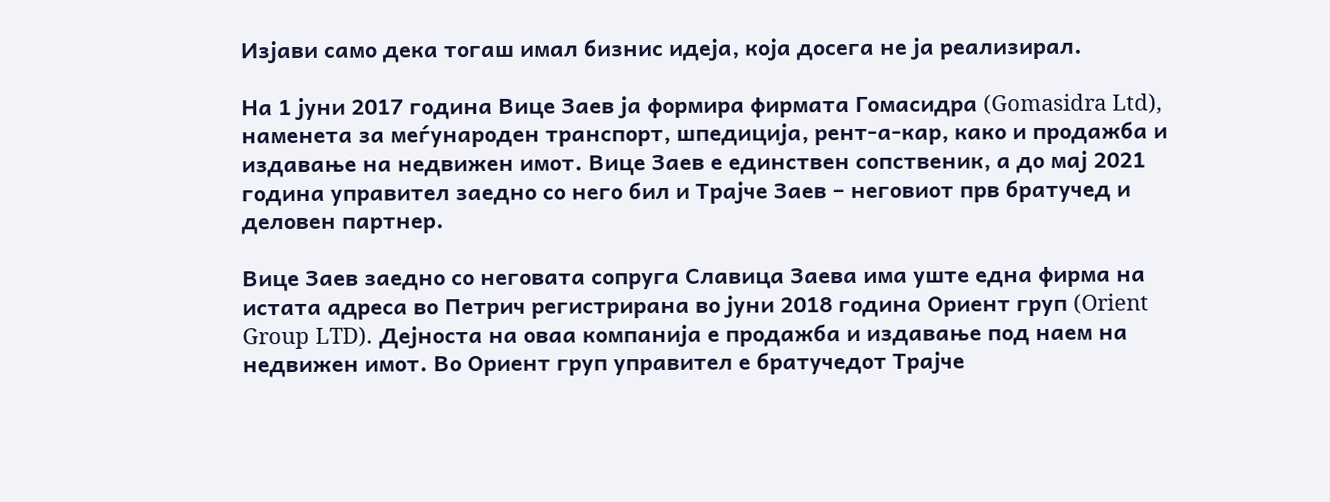Изјави само дека тогаш имал бизнис идеја, која досега не ја реализирал.

На 1 јуни 2017 година Вице Заев ја формира фирмата Гомасидра (Gomasidra Ltd), наменета за меѓународен транспорт, шпедиција, рент-а-кар, како и продажба и издавање на недвижен имот. Вице Заев е единствен сопственик, а до мај 2021 година управител заедно со него бил и Трајче Заев – неговиот прв братучед и деловен партнер.

Вице Заев заедно со неговата сопруга Славица Заева има уште една фирма на истата адреса во Петрич регистрирана во јуни 2018 година Ориент груп (Orient Group LTD). Дејноста на оваа компанија е продажба и издавање под наем на недвижен имот. Во Ориент груп управител е братучедот Трајче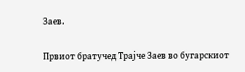Заев.

Првиот братучед Трајче Заев во бугарскиот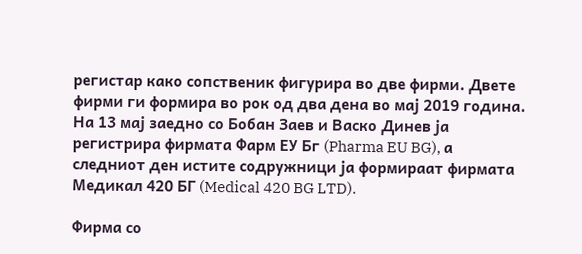регистар како сопственик фигурира во две фирми. Двете фирми ги формира во рок од два дена во мај 2019 година. На 13 мај заедно со Бобан Заев и Васко Динев ја регистрира фирмата Фарм ЕУ Бг (Pharma EU BG), а следниот ден истите содружници ја формираат фирмата Медикал 420 БГ (Medical 420 BG LTD).

Фирма со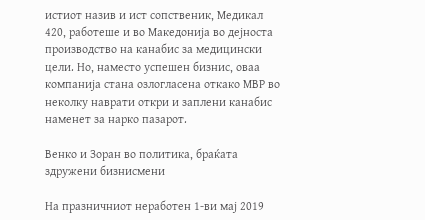истиот назив и ист сопственик, Медикал 420, работеше и во Македонија во дејноста производство на канабис за медицински цели. Но, наместо успешен бизнис, оваа компанија стана озлогласена откако МВР во неколку наврати откри и заплени канабис наменет за нарко пазарот.

Венко и Зоран во политика, браќата здружени бизнисмени

На празничниот неработен 1-ви мај 2019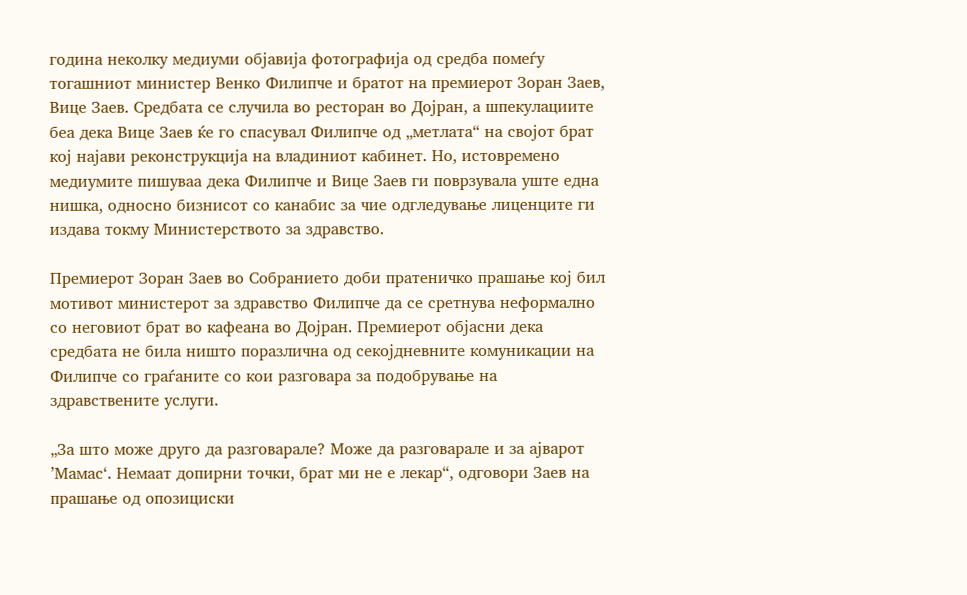година неколку медиуми објавија фотографија од средба помеѓу тогашниот министер Венко Филипче и братот на премиерот Зоран Заев, Вице Заев. Средбата се случила во ресторан во Дојран, а шпекулациите беа дека Вице Заев ќе го спасувал Филипче од „метлата“ на својот брат кој најави реконструкција на владиниот кабинет. Но, истовремено медиумите пишуваа дека Филипче и Вице Заев ги поврзувала уште една нишка, односно бизнисот со канабис за чие одгледување лиценците ги издава токму Министерството за здравство.

Премиерот Зоран Заев во Собранието доби пратеничко прашање кој бил мотивот министерот за здравство Филипче да се сретнува неформално со неговиот брат во кафеана во Дојран. Премиерот објасни дека средбата не била ништо поразлична од секојдневните комуникации на Филипче со граѓаните со кои разговара за подобрување на здравствените услуги.

„За што може друго да разговарале? Може да разговарале и за ајварот ’Мамас‘. Немаат допирни точки, брат ми не е лекар“, одговори Заев на прашање од опозициски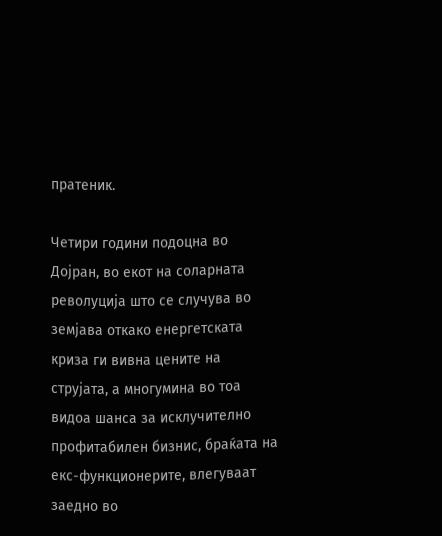пратеник.

Четири години подоцна во Дојран, во екот на соларната револуција што се случува во земјава откако енергетската криза ги вивна цените на струјата, а многумина во тоа видоа шанса за исклучително профитабилен бизнис, браќата на екс-функционерите, влегуваат заедно во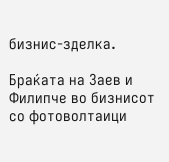бизнис-зделка.

Браќата на Заев и Филипче во бизнисот со фотоволтаици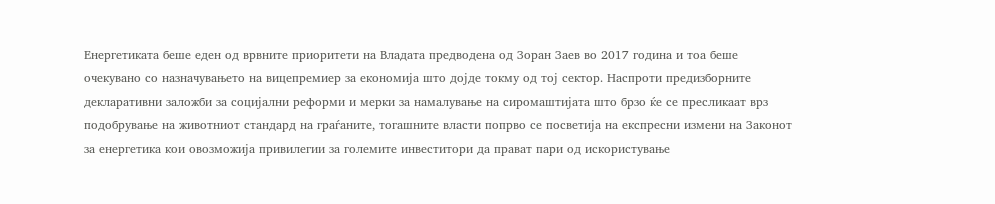Енергетиката беше еден од врвните приоритети на Владата предводена од Зоран Заев во 2017 година и тоа беше очекувано со назначувањето на вицепремиер за економија што дојде токму од тој сектор. Наспроти предизборните декларативни заложби за социјални реформи и мерки за намалување на сиромаштијата што брзо ќе се пресликаат врз подобрување на животниот стандард на граѓаните, тогашните власти попрво се посветија на експресни измени на Законот за енергетика кои овозможија привилегии за големите инвеститори да прават пари од искористување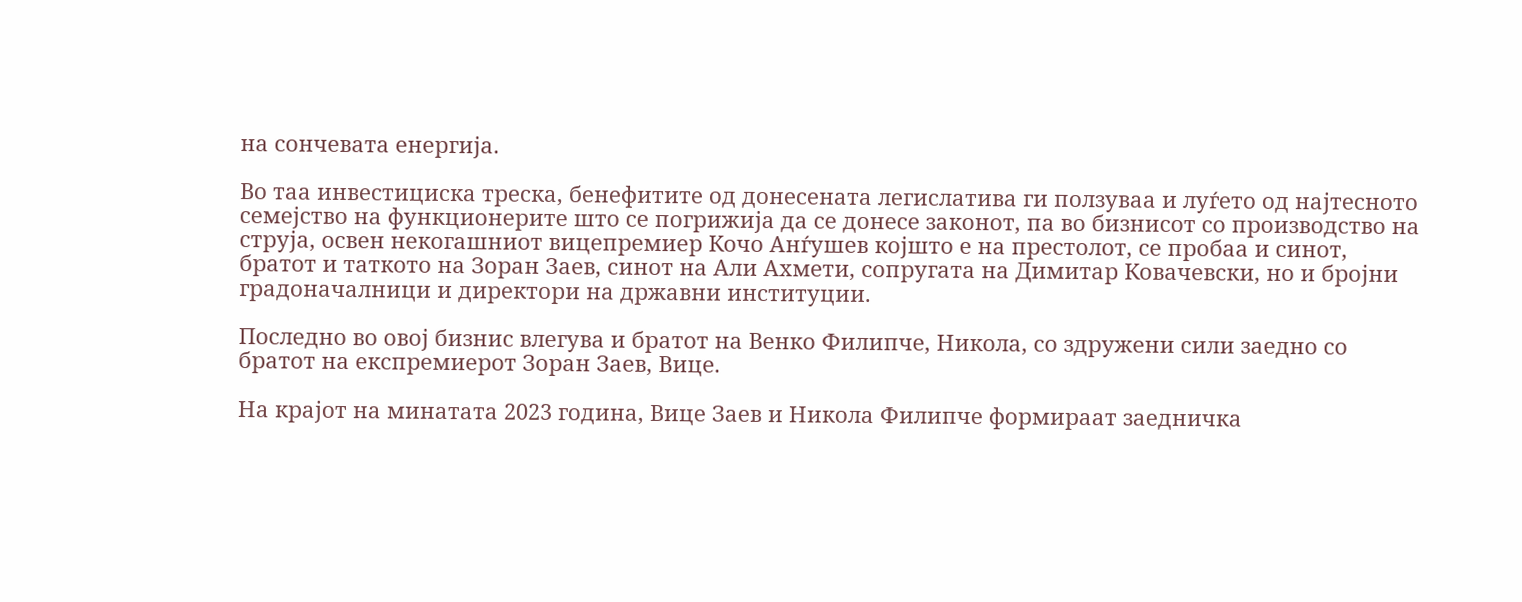на сончевата енергија.

Во таа инвестициска треска, бенефитите од донесената легислатива ги ползуваа и луѓето од најтесното семејство на функционерите што се погрижија да се донесе законот, па во бизнисот со производство на струја, освен некогашниот вицепремиер Кочо Анѓушев којшто е на престолот, се пробаа и синот, братот и таткото на Зоран Заев, синот на Али Ахмети, сопругата на Димитар Ковачевски, но и бројни градоначалници и директори на државни институции.

Последно во овој бизнис влегува и братот на Венко Филипче, Никола, со здружени сили заедно со братот на експремиерот Зоран Заев, Вице.

На крајот на минатата 2023 година, Вице Заев и Никола Филипче формираат заедничка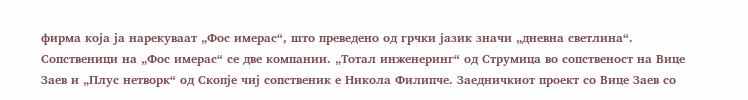фирма која ја нарекуваат „Фос имерас“, што преведено од грчки јазик значи „дневна светлина“. Сопственици на „Фос имерас“ се две компании. „Тотал инженеринг“ од Струмица во сопственост на Вице Заев и „Плус нетворк“ од Скопје чиј сопственик е Никола Филипче. Заедничкиот проект со Вице Заев со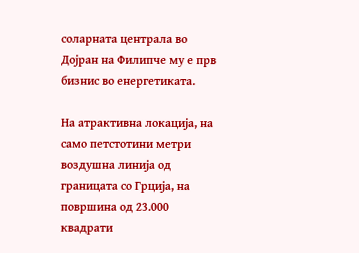соларната централа во Дојран на Филипче му е прв бизнис во енергетиката.

На атрактивна локација, на само петстотини метри воздушна линија од границата со Грција, на површина од 23.000 квадрати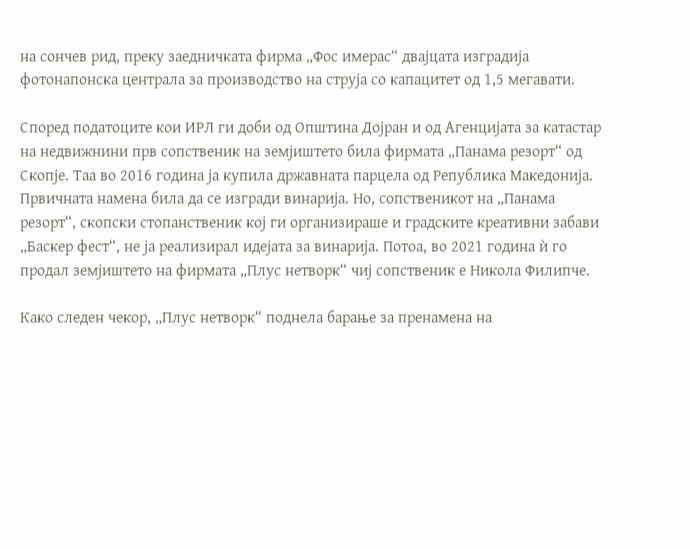на сончев рид, преку заедничката фирма „Фос имерас“ двајцата изградија фотонапонска централа за производство на струја со капацитет од 1,5 мегавати.

Според податоците кои ИРЛ ги доби од Општина Дојран и од Агенцијата за катастар на недвижнини прв сопственик на земјиштето била фирмата „Панама резорт“ од Скопје. Таа во 2016 година ја купила државната парцела од Република Македонија. Првичната намена била да се изгради винарија. Но, сопственикот на „Панама резорт“, скопски стопанственик кој ги организираше и градските креативни забави „Баскер фест“, не ја реализирал идејата за винарија. Потоа, во 2021 година ѝ го продал земјиштето на фирмата „Плус нетворк“ чиј сопственик е Никола Филипче.

Како следен чекор, „Плус нетворк“ поднела барање за пренамена на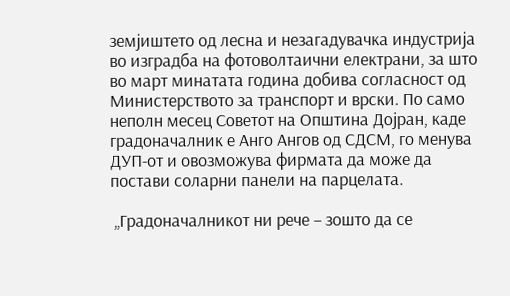земјиштето од лесна и незагадувачка индустрија во изградба на фотоволтаични електрани, за што во март минатата година добива согласност од Министерството за транспорт и врски. По само неполн месец Советот на Општина Дојран, каде градоначалник е Анго Ангов од СДСМ, го менува ДУП-от и овозможува фирмата да може да постави соларни панели на парцелата.

 „Градоначалникот ни рече – зошто да се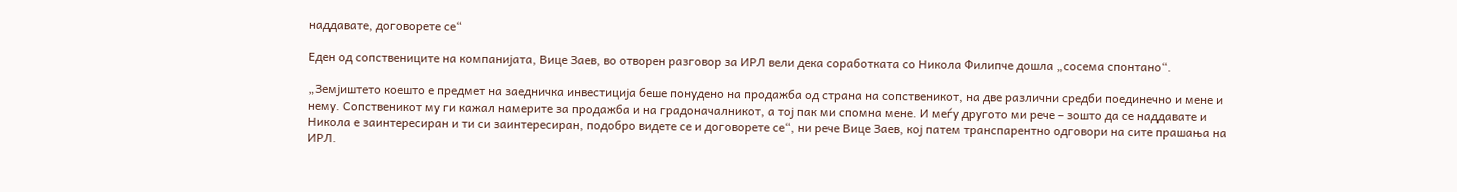наддавате, договорете се“

Еден од сопствениците на компанијата, Вице Заев, во отворен разговор за ИРЛ вели дека соработката со Никола Филипче дошла „сосема спонтано“.

„Земјиштето коешто е предмет на заедничка инвестиција беше понудено на продажба од страна на сопственикот, на две различни средби поединечно и мене и нему. Сопственикот му ги кажал намерите за продажба и на градоначалникот, а тој пак ми спомна мене. И меѓу другото ми рече – зошто да се наддавате и Никола е заинтересиран и ти си заинтересиран, подобро видете се и договорете се“, ни рече Вице Заев, кој патем транспарентно одговори на сите прашања на ИРЛ.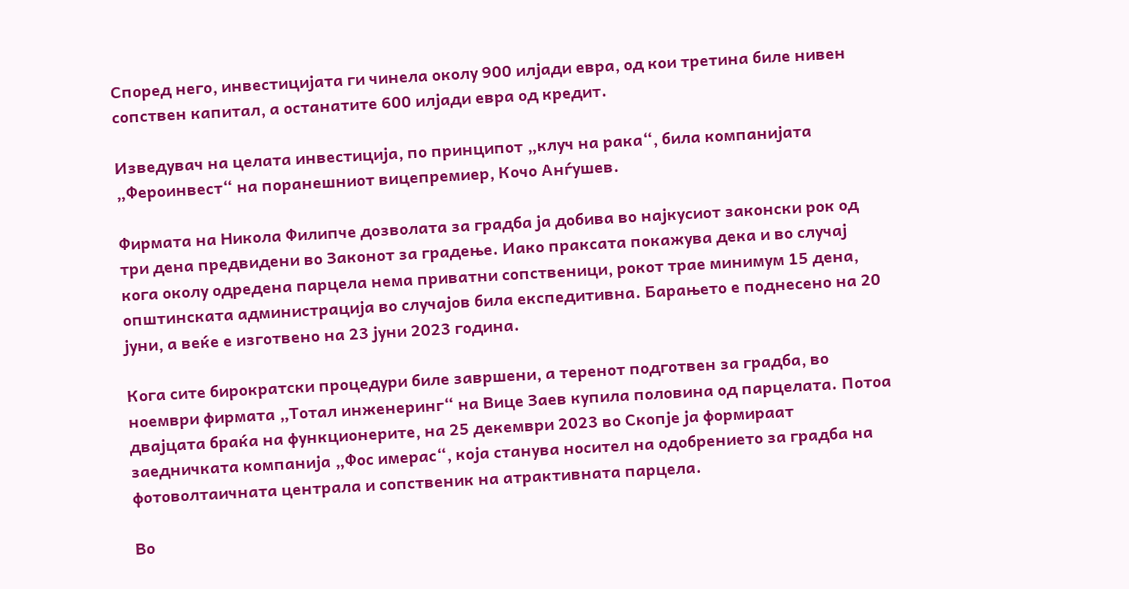Според него, инвестицијата ги чинела околу 900 илјади евра, од кои третина биле нивен сопствен капитал, а останатите 600 илјади евра од кредит.

Изведувач на целата инвестиција, по принципот „клуч на рака“, била компанијата „Фероинвест“ на поранешниот вицепремиер, Кочо Анѓушев.

Фирмата на Никола Филипче дозволата за градба ја добива во најкусиот законски рок од три дена предвидени во Законот за градење. Иако праксата покажува дека и во случај кога околу одредена парцела нема приватни сопственици, рокот трае минимум 15 дена, општинската администрација во случајов била експедитивна. Барањето е поднесено на 20 јуни, а веќе е изготвено на 23 јуни 2023 година.

Кога сите бирократски процедури биле завршени, а теренот подготвен за градба, во ноември фирмата „Тотал инженеринг“ на Вице Заев купила половина од парцелата. Потоа двајцата браќа на функционерите, на 25 декември 2023 во Скопје ја формираат заедничката компанија „Фос имерас“, која станува носител на одобрението за градба на фотоволтаичната централа и сопственик на атрактивната парцела.

Во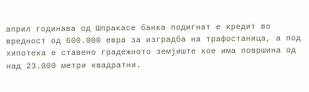април годинава од Шпракасе банка подигнат е кредит во вредност од 600.000 евра за изградба на трафостаница, а под хипотека е ставено градежното земјиште кое има површина од над 23.000 метри квадратни.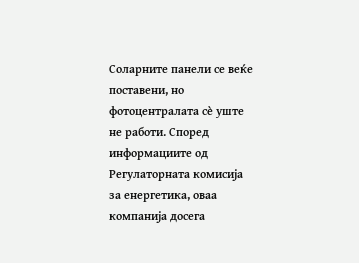Соларните панели се веќе поставени, но фотоцентралата сè уште не работи. Според информациите од Регулаторната комисија за енергетика, оваа компанија досега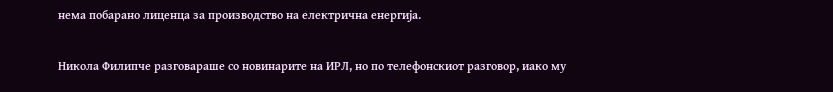нема побарано лиценца за производство на електрична енергија.

Никола Филипче разговараше со новинарите на ИРЛ, но по телефонскиот разговор, иако му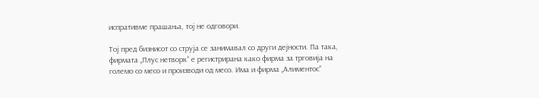испративме прашања, тој не одговори.

Тој пред бизнисот со струја се занимавал со други дејности. Па така, фирмата „Плус нетворк“ е регистрирана како фирма за трговија на големо со месо и производи од месо. Има и фирма „Алиментос“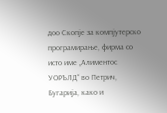доо Скопје за компјутерско програмирање, фирма со исто име „Алиментос УОРЪЛД“ во Петрич, Бугарија, како и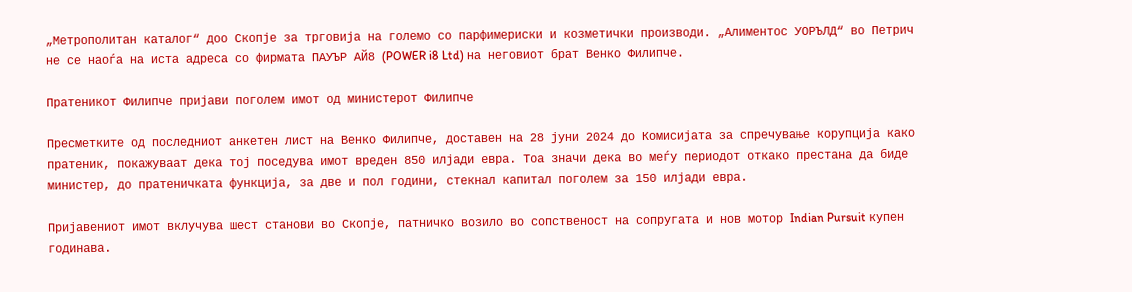„Метрополитан каталог“ доо Скопје за трговија на големо со парфимериски и козметички производи. „Алиментос УОРЪЛД“ во Петрич не се наоѓа на иста адреса со фирмата ПАУЪР АЙ8 (POWER i8 Ltd) на неговиот брат Венко Филипче.

Пратеникот Филипче пријави поголем имот од министерот Филипче

Пресметките од последниот анкетен лист на Венко Филипче, доставен на 28 јуни 2024 до Комисијата за спречување корупција како пратеник, покажуваат дека тој поседува имот вреден 850 илјади евра. Тоа значи дека во меѓу периодот откако престана да биде министер, до пратеничката функција, за две и пол години, стекнал капитал поголем за 150 илјади евра.

Пријавениот имот вклучува шест станови во Скопје, патничко возило во сопственост на сопругата и нов мотор Indian Pursuit купен годинава.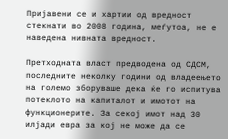Пријавени се и хартии од вредност стекнати во 2008 година, меѓутоа, не е наведена нивната вредност.

Претходната власт предводена од СДСМ, последните неколку години од владеењето на големо зборуваше дека ќе го испитува потеклото на капиталот и имотот на функционерите. За секој имот над 30 илјади евра за кој не може да се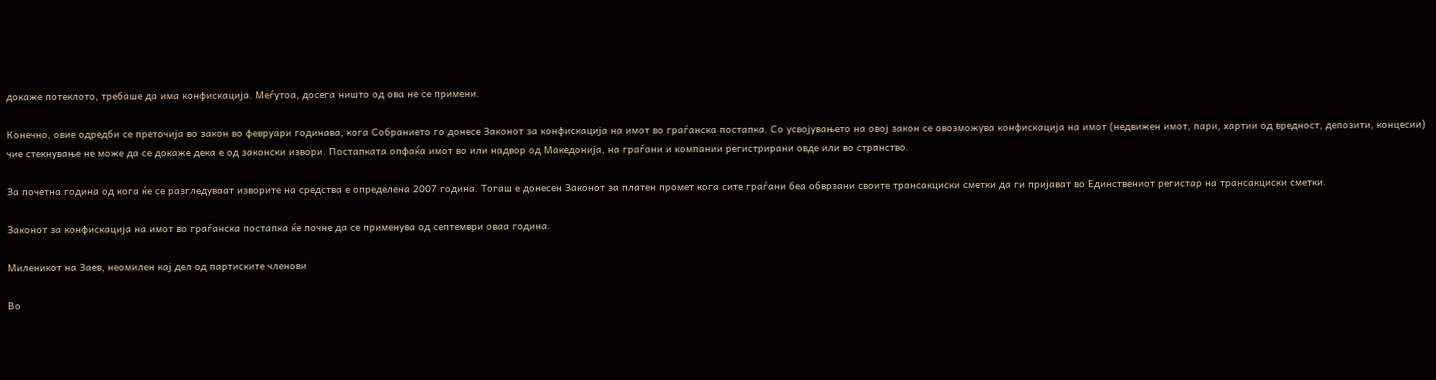докаже потеклото, требаше да има конфискација. Меѓутоа, досега ништо од ова не се примени.

Конечно, овие одредби се преточија во закон во февруари годинава, кога Собранието го донесе Законот за конфискација на имот во граѓанска постапка. Со усвојувањето на овој закон се овозможува конфискација на имот (недвижен имот, пари, хартии од вредност, депозити, концесии) чие стекнување не може да се докаже дека е од законски извори. Постапката опфаќа имот во или надвор од Македонија, на граѓани и компании регистрирани овде или во странство.

За почетна година од кога ќе се разгледуваат изворите на средства е определена 2007 година. Тогаш е донесен Законот за платен промет кога сите граѓани беа обврзани своите трансакциски сметки да ги пријават во Единствениот регистар на трансакциски сметки.

Законот за конфискација на имот во граѓанска постапка ќе почне да се применува од септември оваа година.

Миленикот на Заев, неомилен кај дел од партиските членови

Во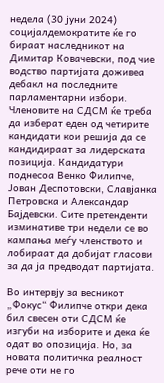недела (30 јуни 2024) социјалдемократите ќе го бираат наследникот на Димитар Ковачевски, под чие водство партијата доживеа дебакл на последните парламентарни избори. Членовите на СДСМ ќе треба да изберат еден од четирите кандидати кои решија да се кандидираат за лидерската позиција. Кандидатури поднесоа Венко Филипче, Јован Деспотовски, Славјанка Петровска и Александар Бајдевски. Сите претенденти изминативе три недели се во кампања меѓу членството и лобираат да добијат гласови за да ја предводат партијата.

Во интервју за весникот „Фокус“ Филипче откри дека бил свесен оти СДСМ ќе изгуби на изборите и дека ќе одат во опозиција. Но, за новата политичка реалност рече оти не го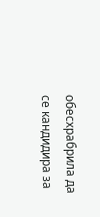обесхрабрила да се кандидира за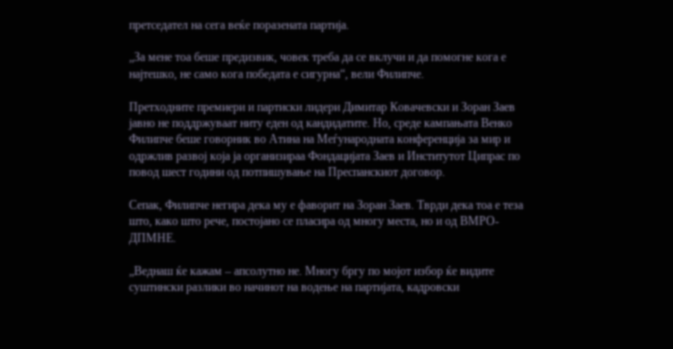претседател на сега веќе поразената партија.

„За мене тоа беше предизвик, човек треба да се вклучи и да помогне кога е најтешко, не само кога победата е сигурна“, вели Филипче.

Претходните премиери и партиски лидери Димитар Ковачевски и Зоран Заев јавно не поддржуваат ниту еден од кандидатите. Но, среде кампањата Венко Филипче беше говорник во Атина на Меѓународната конференција за мир и одржлив развој која ја организираа Фондацијата Заев и Институтот Ципрас по повод шест години од потпишување на Преспанскиот договор.

Сепак, Филипче негира дека му е фаворит на Зоран Заев. Тврди дека тоа е теза што, како што рече, постојано се пласира од многу места, но и од ВМРО-ДПМНЕ.

„Веднаш ќе кажам – апсолутно не. Многу бргу по мојот избор ќе видите суштински разлики во начинот на водење на партијата, кадровски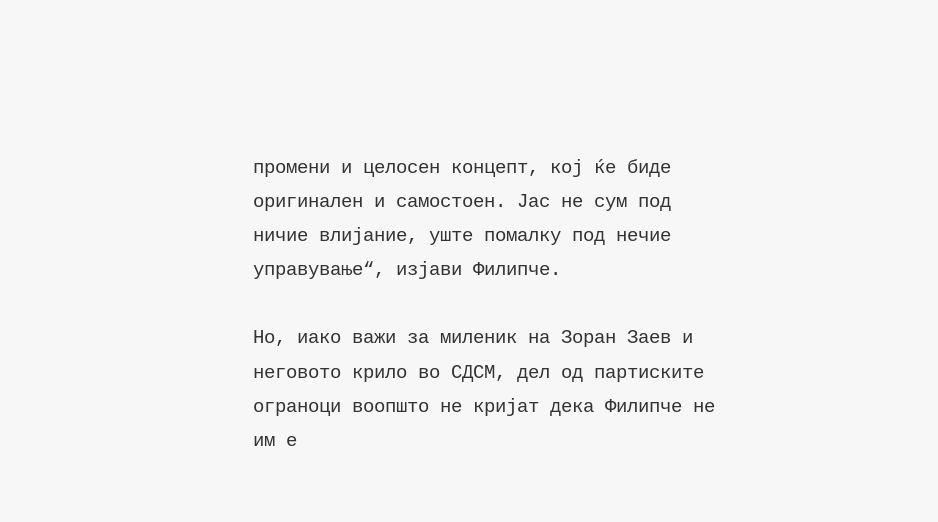промени и целосен концепт, кој ќе биде оригинален и самостоен. Јас не сум под ничие влијание, уште помалку под нечие управување“, изјави Филипче.

Но, иако важи за миленик на Зоран Заев и неговото крило во СДСМ, дел од партиските ограноци воопшто не кријат дека Филипче не им е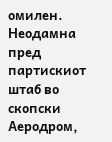омилен. Неодамна пред партискиот штаб во скопски Аеродром,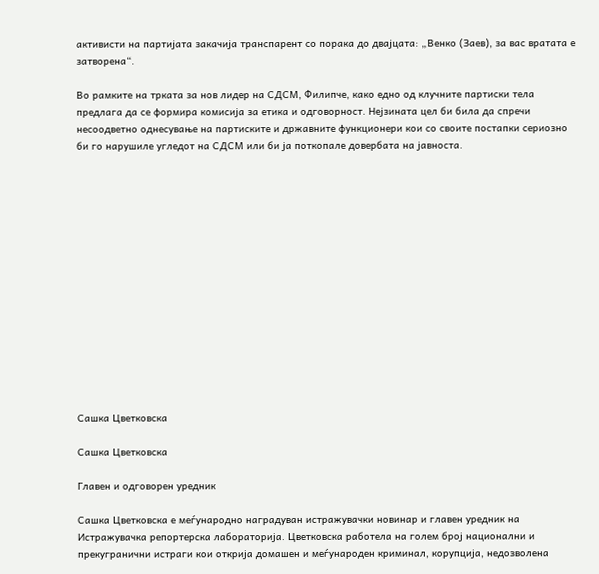активисти на партијата закачија транспарент со порака до двајцата: „Венко (Заев), за вас вратата е затворена“.

Во рамките на трката за нов лидер на СДСМ, Филипче, како едно од клучните партиски тела предлага да се формира комисија за етика и одговорност. Нејзината цел би била да спречи несоодветно однесување на партиските и државните функционери кои со своите постапки сериозно би го нарушиле угледот на СДСМ или би ја поткопале довербата на јавноста.















Сашка Цветковска

Сашка Цветковска

Главен и одговорен уредник

Сашка Цветковска е меѓународно наградуван истражувачки новинар и главен уредник на Истражувачка репортерска лабораторија. Цветковска работела на голем број национални и прекугранични истраги кои открија домашен и меѓународен криминал, корупција, недозволена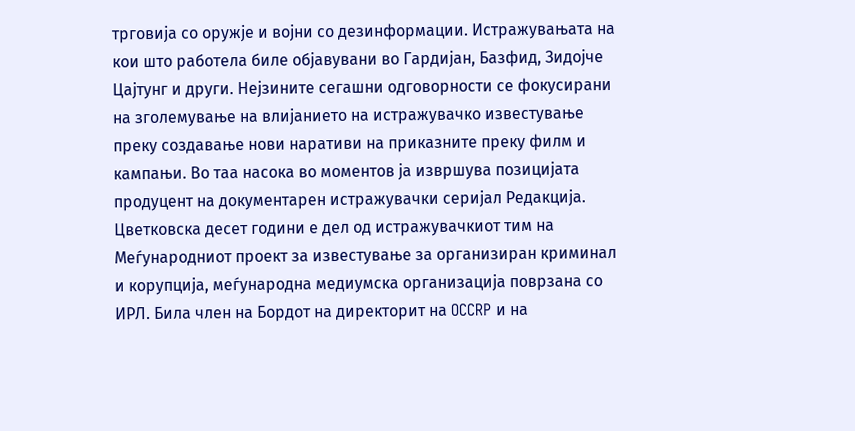трговија со оружје и војни со дезинформации. Истражувањата на кои што работела биле објавувани во Гардијан, Базфид, Зидојче Цајтунг и други. Нејзините сегашни одговорности се фокусирани на зголемување на влијанието на истражувачко известување преку создавање нови наративи на приказните преку филм и кампањи. Во таа насока во моментов ја извршува позицијата продуцент на документарен истражувачки серијал Редакција. Цветковска десет години е дел од истражувачкиот тим на Меѓународниот проект за известување за организиран криминал и корупција, меѓународна медиумска организација поврзана со ИРЛ. Била член на Бордот на директорит на OCCRP и на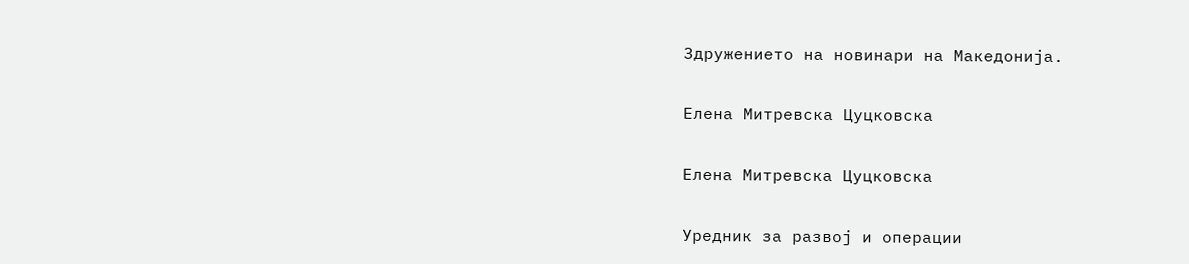Здружението на новинари на Македонија.

Елена Митревска Цуцковска

Елена Митревска Цуцковска

Уредник за развој и операции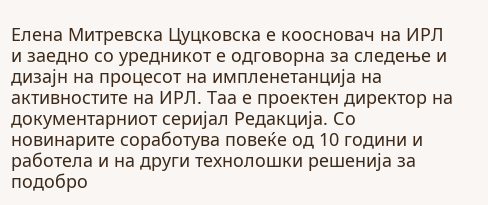Елена Митревска Цуцковска е коосновач на ИРЛ и заедно со уредникот е одговорна за следење и дизајн на процесот на импленетанција на активностите на ИРЛ. Таа е проектен директор на документарниот серијал Редакција. Со новинарите соработува повеќе од 10 години и работела и на други технолошки решенија за подобро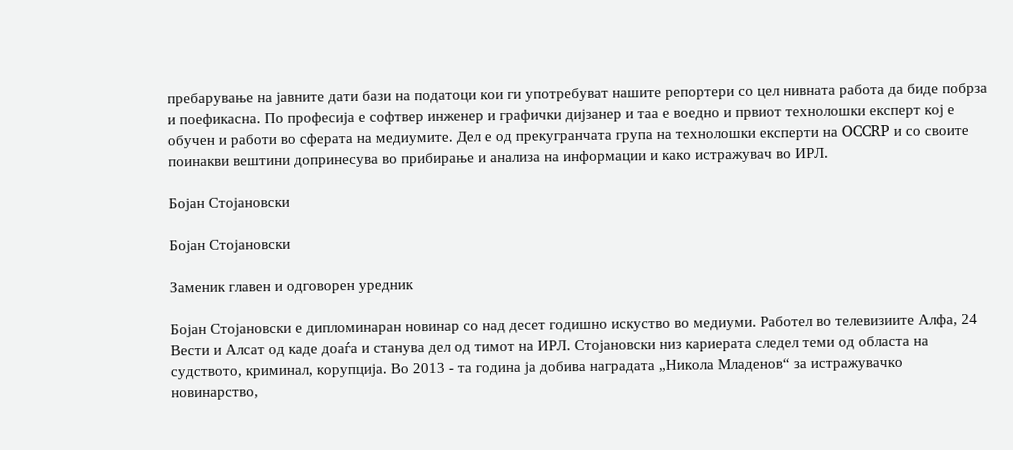пребарување на јавните дати бази на податоци кои ги употребуват нашите репортери со цел нивната работа да биде побрза и поефикасна. По професија е софтвер инженер и графички дијзанер и таа е воедно и првиот технолошки експерт кој е обучен и работи во сферата на медиумите. Дел е од прекугранчата група на технолошки експерти на OCCRP и со своите поинакви вештини допринесува во прибирање и анализа на информации и како истражувач во ИРЛ.

Бојан Стојановски

Бојан Стојановски

Заменик главен и одговорен уредник

Бојан Стојановски е дипломинаран новинар со над десет годишно искуство во медиуми. Работел во телевизиите Алфа, 24 Вести и Алсат од каде доаѓа и станува дел од тимот на ИРЛ. Стојановски низ кариерата следел теми од областа на судството, криминал, корупција. Во 2013 - та година ја добива наградата „Никола Младенов“ за истражувачко новинарство,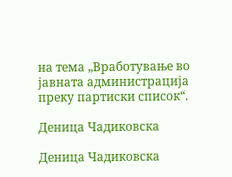на тема „Вработување во јавната администрација преку партиски список“.

Деница Чадиковска

Деница Чадиковска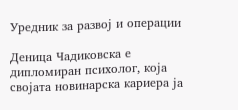Уредник за развој и операции

Деница Чадиковска е дипломиран психолог, која својата новинарска кариера ја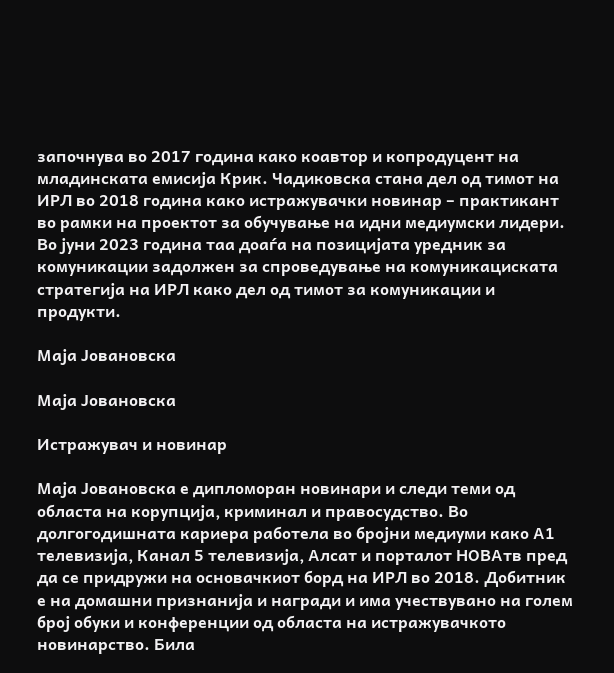започнува во 2017 година како коавтор и копродуцент на младинската емисија Крик. Чадиковска стана дел од тимот на ИРЛ во 2018 година како истражувачки новинар – практикант во рамки на проектот за обучување на идни медиумски лидери. Во јуни 2023 година таа доаѓа на позицијата уредник за комуникации задолжен за спроведување на комуникациската стратегија на ИРЛ како дел од тимот за комуникации и продукти.

Mаја Јовановска

Mаја Јовановска

Истражувач и новинар

Mаја Јовановска е дипломоран новинари и следи теми од областа на корупција, криминал и правосудство. Во долгогодишната кариера работела во бројни медиуми како А1 телевизија, Канал 5 телевизија, Алсат и порталот НОВАтв пред да се придружи на основачкиот борд на ИРЛ во 2018. Добитник е на домашни признанија и награди и има учествувано на голем број обуки и конференции од областа на истражувачкото новинарство. Била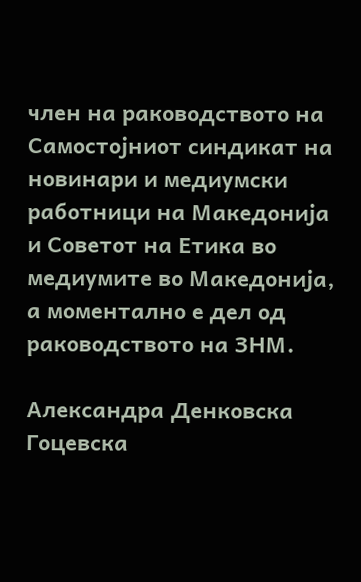член на раководството на Самостојниот синдикат на новинари и медиумски работници на Македонија и Советот на Етика во медиумите во Македонија, а моментално е дел од раководството на ЗНМ.

Александра Денковска Гоцевска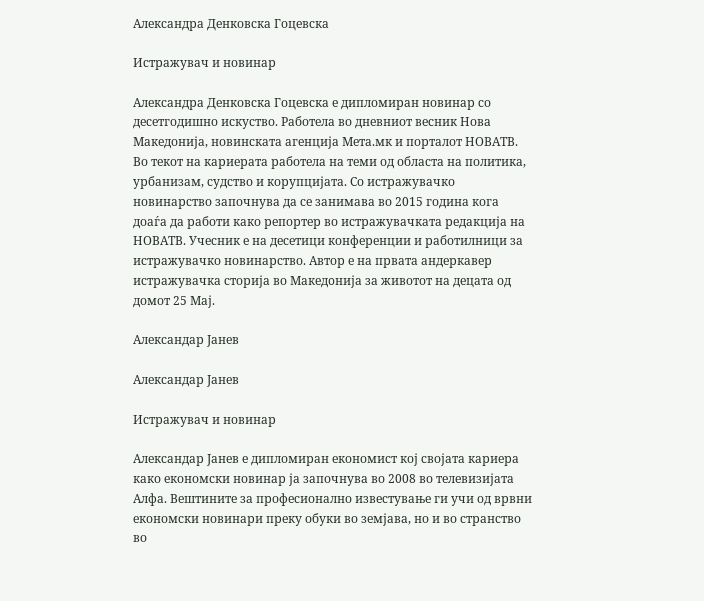Александра Денковска Гоцевска

Истражувач и новинар

Александра Денковска Гоцевска е дипломиран новинар со десетгодишно искуство. Работела во дневниот весник Нова Македонија, новинската агенција Мета.мк и порталот НОВАТВ. Во текот на кариерата работела на теми од областа на политика, урбанизам, судство и корупцијата. Со истражувачко новинарство започнува да се занимава во 2015 година кога доаѓа да работи како репортер во истражувачката редакција на НОВАТВ. Учесник е на десетици конференции и работилници за истражувачко новинарство. Автор е на првата андеркавер истражувачка сторија во Македoнија за животот на децата од домот 25 Мај.

Александар Јанев

Александар Јанев

Истражувач и новинар

Александар Јанев е дипломиран економист кој својата кариера како економски новинар ја започнува во 2008 во телевизијата Алфа. Вештините за професионално известување ги учи од врвни економски новинари преку обуки во земјава, но и во странство во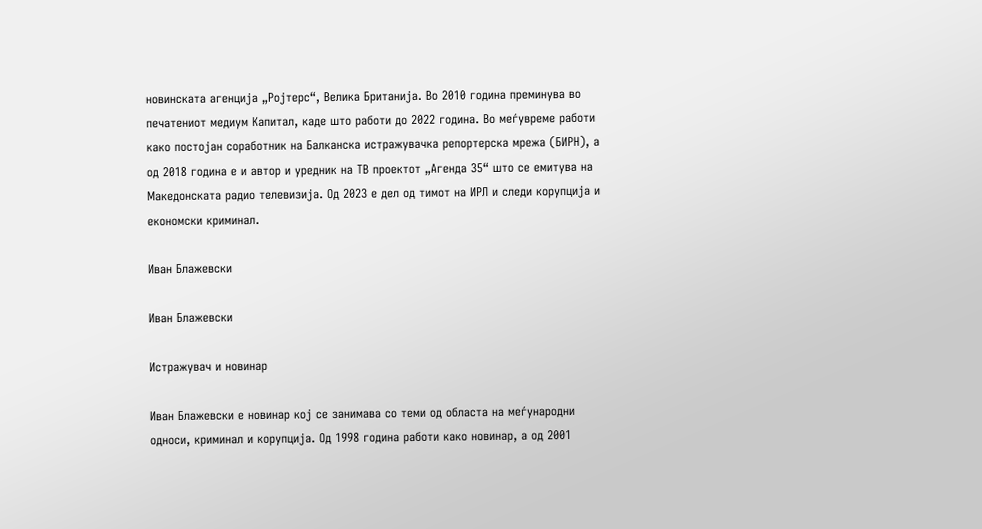новинската агенција „Ројтерс“, Велика Британија. Во 2010 година преминува во печатениот медиум Капитал, каде што работи до 2022 година. Во меѓувреме работи како постојан соработник на Балканска истражувачка репортерска мрежа (БИРН), а од 2018 година е и автор и уредник на ТВ проектот „Агенда 35“ што се емитува на Македонската радио телевизија. Од 2023 е дел од тимот на ИРЛ и следи корупција и економски криминал.

Иван Блажевски

Иван Блажевски

Истражувач и новинар

Иван Блажевски е новинар кој се занимава со теми од областа на меѓународни односи, криминал и корупција. Од 1998 година работи како новинар, а од 2001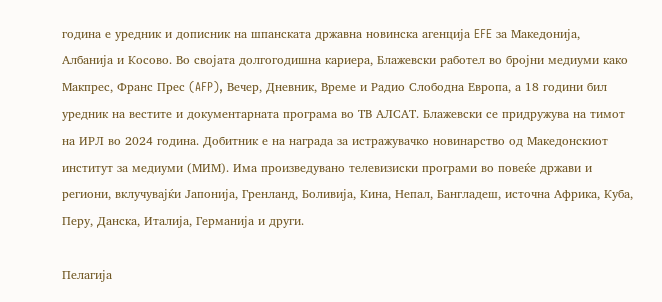година е уредник и дописник на шпанската државна новинска агенција EFE за Македонија, Албанија и Косово. Во својата долгогодишна кариера, Блажевски работел во бројни медиуми како Макпрес, Франс Прес (AFP), Вечер, Дневник, Време и Радио Слободна Европа, а 18 години бил уредник на вестите и документарната програма во ТВ АЛСАТ. Блажевски се придружува на тимот на ИРЛ во 2024 година. Добитник е на награда за истражувачко новинарство од Македонскиот институт за медиуми (МИМ). Има произведувано телевизиски програми во повеќе држави и региони, вклучувајќи Јапонија, Гренланд, Боливија, Кина, Непал, Бангладеш, источна Африка, Куба, Перу, Данска, Италија, Германија и други.

Пелагија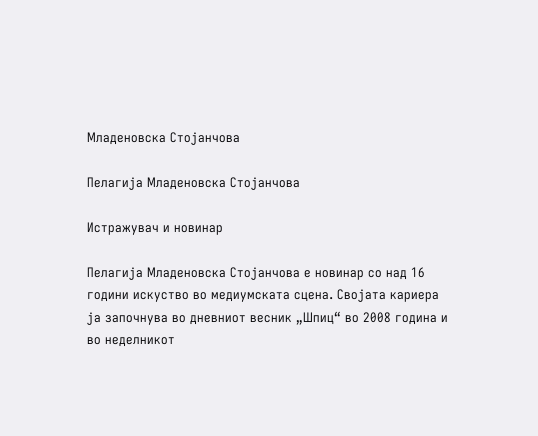Младеновска Стојанчова

Пелагија Младеновска Стојанчова

Истражувач и новинар

Пелагија Младеновска Стојанчова е новинар со над 16 години искуство во медиумската сцена. Својата кариера ја започнува во дневниот весник „Шпиц“ во 2008 година и во неделникот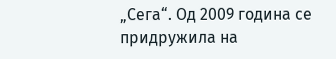„Сега“. Од 2009 година се придружила на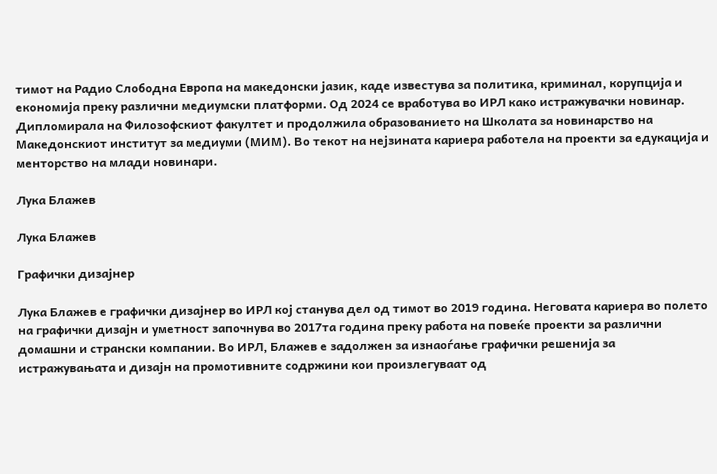тимот на Радио Слободна Европа на македонски јазик, каде известува за политика, криминал, корупција и економија преку различни медиумски платформи. Од 2024 се вработува во ИРЛ како истражувачки новинар. Дипломирала на Филозофскиот факултет и продолжила образованието на Школата за новинарство на Македонскиот институт за медиуми (МИМ). Во текот на нејзината кариера работела на проекти за едукација и менторство на млади новинари.

Лука Блажев

Лука Блажев

Графички дизајнер

Лука Блажев е графички дизајнер во ИРЛ кој станува дел од тимот во 2019 година. Неговата кариера во полето на графички дизајн и уметност започнува во 2017та година преку работа на повеќе проекти за различни домашни и странски компании. Во ИРЛ, Блажев е задолжен за изнаоѓање графички решенија за истражувањата и дизајн на промотивните содржини кои произлегуваат од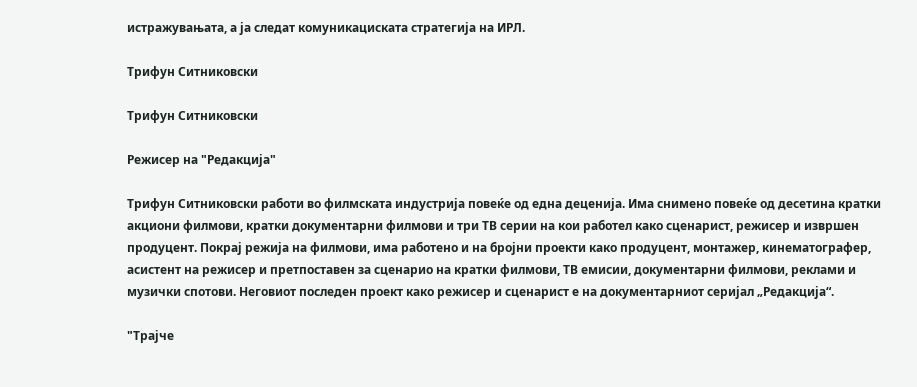истражувањата, а ја следат комуникациската стратегија на ИРЛ.

Трифун Ситниковски

Трифун Ситниковски

Режисер на "Редакција"

Трифун Ситниковски работи во филмската индустрија повеќе од една деценија. Има снимено повеќе од десетина кратки акциони филмови, кратки документарни филмови и три ТВ серии на кои работел како сценарист, режисер и извршен продуцент. Покрај режија на филмови, има работено и на бројни проекти како продуцент, монтажер, кинематографер, асистент на режисер и претпоставен за сценарио на кратки филмови, ТВ емисии, документарни филмови, реклами и музички спотови. Неговиот последен проект како режисер и сценарист е на документарниот серијал „Редакција“.

"Трајче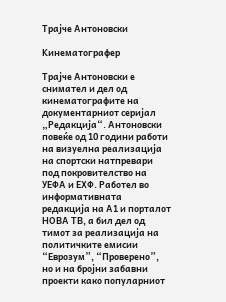Трајче Антоновски

Kинематографер

Трајче Антоновски е снимател и дел од кинематографите на документарниот серијал „Редакција“. Антоновски повеќе од 10 години работи на визуелна реализација на спортски натпревари под покровителство на УЕФА и ЕХФ. Работел во информативната редакција на А1 и порталот НОВА ТВ, а бил дел од тимот за реализација на политичките емисии “Еврозум”, “Проверено”, но и на бројни забавни проекти како популарниот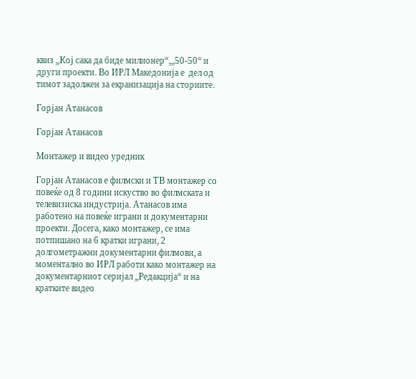квиз „Кој сака да биде милионер“,„50-50“ и други проекти. Во ИРЛ Македонија е  дел од тимот задолжен за екранизација на сториите.

Горјан Атанасов

Горјан Атанасов

Монтажер и видео уредник

Горјан Атанасов е филмски и ТВ монтажер со повеќе од 8 години искуство во филмската и телевизиска индустрија. Атанасов има работено на повеќе играни и документарни проекти. Досега, како монтажер, се има потпишано на 6 кратки играни, 2 долгометражни документарни филмови, а моментално во ИРЛ работи како монтажер на документарниот серијал „Редакција“ и на кратките видео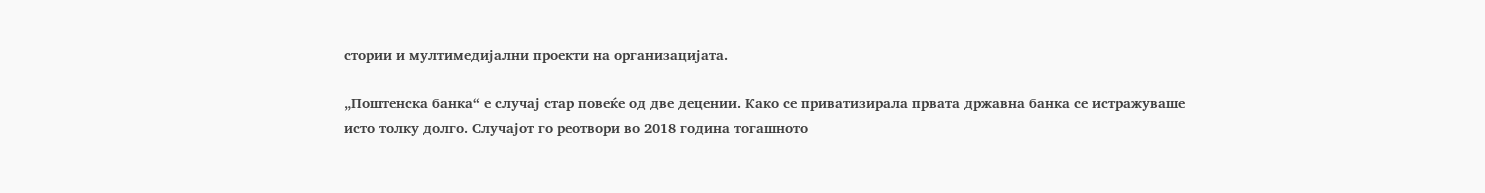стории и мултимедијални проекти на организацијата.

„Поштенска банка“ е случај стар повеќе од две децении. Како се приватизирала првата државна банка се истражуваше исто толку долго. Случајот го реотвори во 2018 година тогашното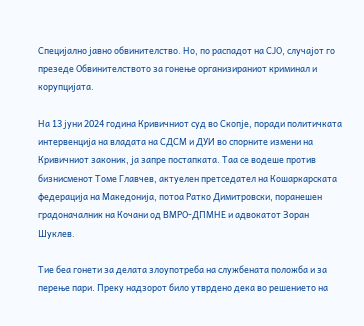Специјално јавно обвинителство. Но, по распадот на СЈО, случајот го презеде Обвинителството за гонење организираниот криминал и корупцијата.

На 13 јуни 2024 година Кривичниот суд во Скопје, поради политичката интервенција на владата на СДСМ и ДУИ во спорните измени на Кривичниот законик, ја запре постапката. Таа се водеше против бизнисменот Томе Главчев, актуелен претседател на Кошаркарската федерација на Македонија, потоа Ратко Димитровски, поранешен градоначалник на Кочани од ВМРО-ДПМНЕ и адвокатот Зоран Шуклев.

Тие беа гонети за делата злоупотреба на службената положба и за перење пари. Преку надзорот било утврдено дека во решението на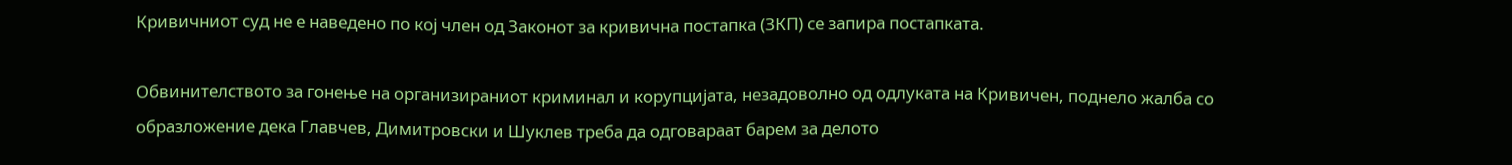Кривичниот суд не е наведено по кој член од Законот за кривична постапка (ЗКП) се запира постапката.

Обвинителството за гонење на организираниот криминал и корупцијата, незадоволно од одлуката на Кривичен, поднело жалба со образложение дека Главчев, Димитровски и Шуклев треба да одговараат барем за делото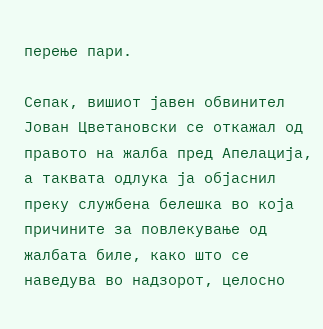перење пари.

Сепак, вишиот јавен обвинител Јован Цветановски се откажал од правото на жалба пред Апелација, а таквата одлука ја објаснил преку службена белешка во која причините за повлекување од жалбата биле, како што се наведува во надзорот, целосно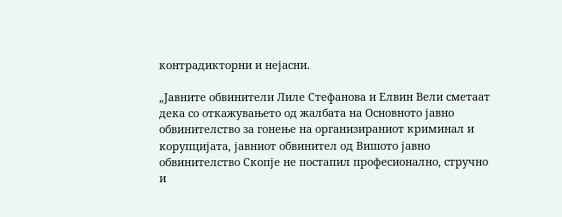контрадикторни и нејасни.

„Јавните обвинители Лиле Стефанова и Елвин Вели сметаат дека со откажувањето од жалбата на Основното јавно обвинителство за гонење на организираниот криминал и корупцијата, јавниот обвинител од Вишото јавно обвинителство Скопје не постапил професионално, стручно и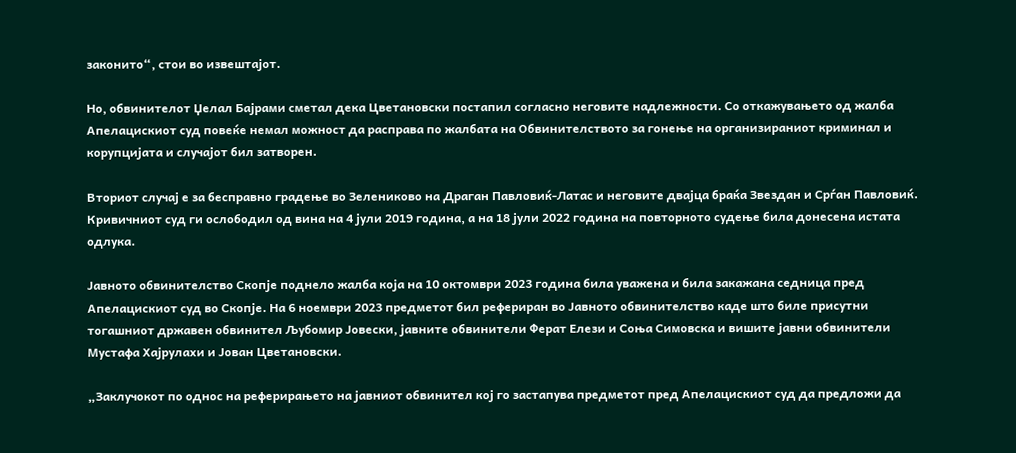законито“, стои во извештајот.

Но, обвинителот Џелал Бајрами сметал дека Цветановски постапил согласно неговите надлежности. Со откажувањето од жалба Апелацискиот суд повеќе немал можност да расправа по жалбата на Обвинителството за гонење на организираниот криминал и корупцијата и случајот бил затворен.

Вториот случај е за бесправно градење во Зелениково на Драган Павловиќ-Латас и неговите двајца браќа Звездан и Срѓан Павловиќ. Кривичниот суд ги ослободил од вина на 4 јули 2019 година, а на 18 јули 2022 година на повторното судење била донесена истата одлука.

Јавното обвинителство Скопје поднело жалба која на 10 октомври 2023 година била уважена и била закажана седница пред Апелацискиот суд во Скопје. На 6 ноември 2023 предметот бил рефериран во Јавното обвинителство каде што биле присутни тогашниот државен обвинител Љубомир Јовески, јавните обвинители Ферат Елези и Соња Симовска и вишите јавни обвинители Мустафа Хајрулахи и Јован Цветановски.

„Заклучокот по однос на реферирањето на јавниот обвинител кој го застапува предметот пред Апелацискиот суд да предложи да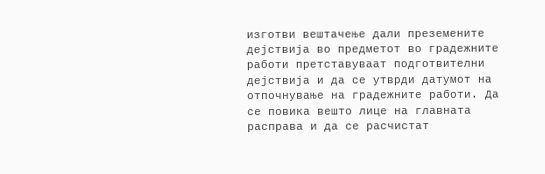изготви вештачење дали преземените дејствија во предметот во градежните работи претставуваат подготвителни дејствија и да се утврди датумот на отпочнување на градежните работи. Да се повика вешто лице на главната расправа и да се расчистат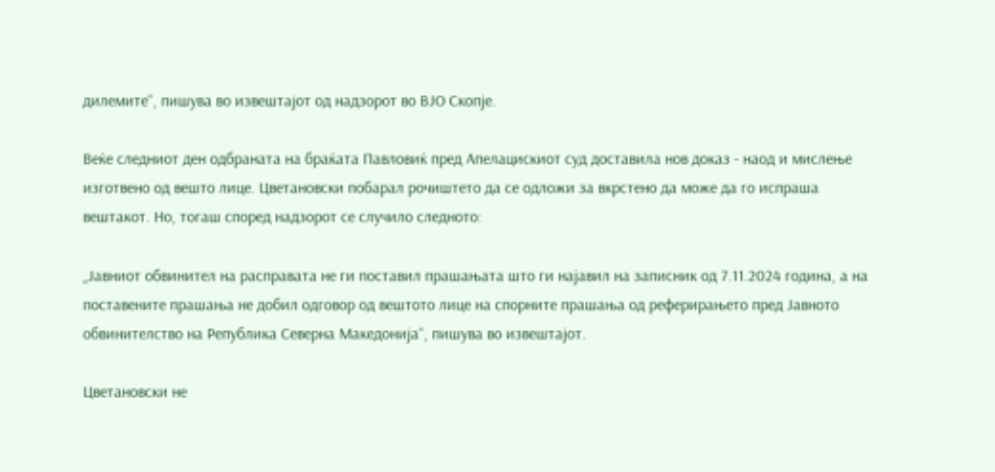дилемите“, пишува во извештајот од надзорот во ВЈО Скопје.

Веќе следниот ден одбраната на браќата Павловиќ пред Апелацискиот суд доставила нов доказ - наод и мислење изготвено од вешто лице. Цветановски побарал рочиштето да се одложи за вкрстено да може да го испраша вештакот. Но, тогаш според надзорот се случило следното:

„Јавниот обвинител на расправата не ги поставил прашањата што ги најавил на записник од 7.11.2024 година, а на поставените прашања не добил одговор од вештото лице на спорните прашања од реферирањето пред Јавното обвинителство на Република Северна Македонија“, пишува во извештајот.

Цветановски не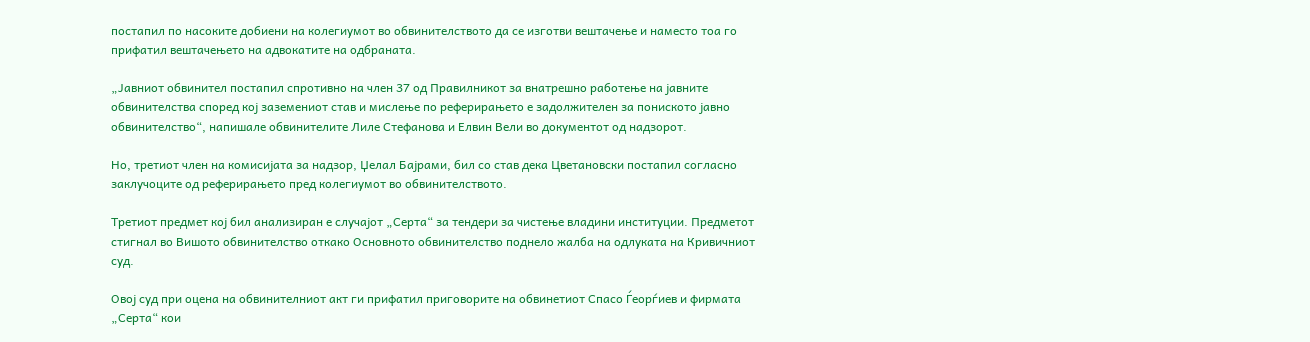постапил по насоките добиени на колегиумот во обвинителството да се изготви вештачење и наместо тоа го прифатил вештачењето на адвокатите на одбраната.

„Јавниот обвинител постапил спротивно на член 37 од Правилникот за внатрешно работење на јавните обвинителства според кој заземениот став и мислење по реферирањето е задолжителен за пониското јавно обвинителство“, напишале обвинителите Лиле Стефанова и Елвин Вели во документот од надзорот.

Но, третиот член на комисијата за надзор, Џелал Бајрами, бил со став дека Цветановски постапил согласно заклучоците од реферирањето пред колегиумот во обвинителството.

Третиот предмет кој бил анализиран е случајот „Серта“ за тендери за чистење владини институции. Предметот стигнал во Вишото обвинителство откако Основното обвинителство поднело жалба на одлуката на Кривичниот суд.

Овој суд при оцена на обвинителниот акт ги прифатил приговорите на обвинетиот Спасо Ѓеорѓиев и фирмата „Серта“ кои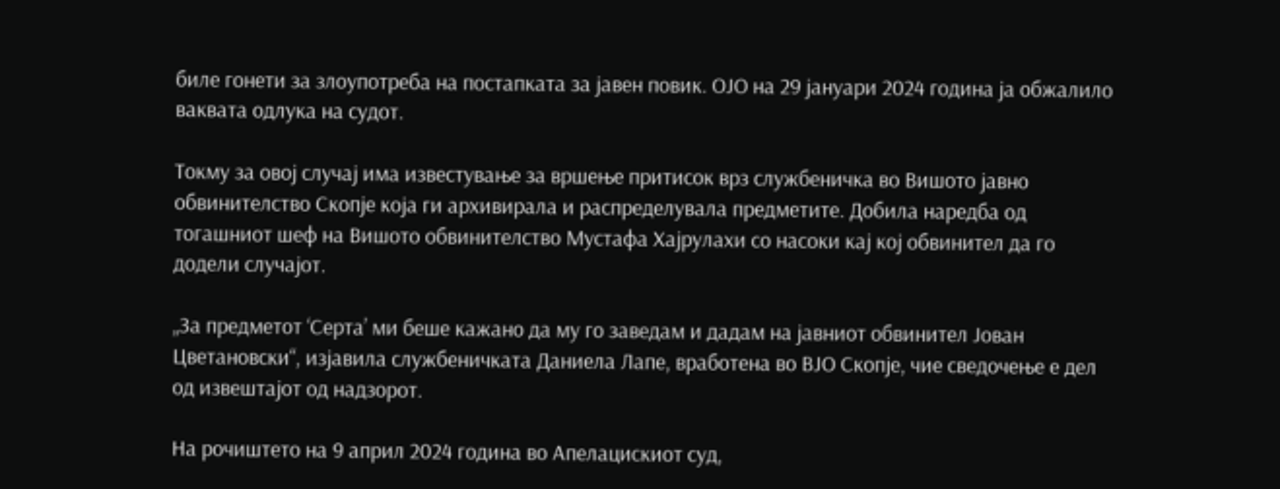биле гонети за злоупотреба на постапката за јавен повик. ОЈО на 29 јануари 2024 година ја обжалило ваквата одлука на судот.

Токму за овој случај има известување за вршење притисок врз службеничка во Вишото јавно обвинителство Скопје која ги архивирала и распределувала предметите. Добила наредба од тогашниот шеф на Вишото обвинителство Мустафа Хајрулахи со насоки кај кој обвинител да го додели случајот.

„За предметот ‘Серта’ ми беше кажано да му го заведам и дадам на јавниот обвинител Јован Цветановски“, изјавила службеничката Даниела Лапе, вработена во ВЈО Скопје, чие сведочење е дел од извештајот од надзорот.

На рочиштето на 9 април 2024 година во Апелацискиот суд,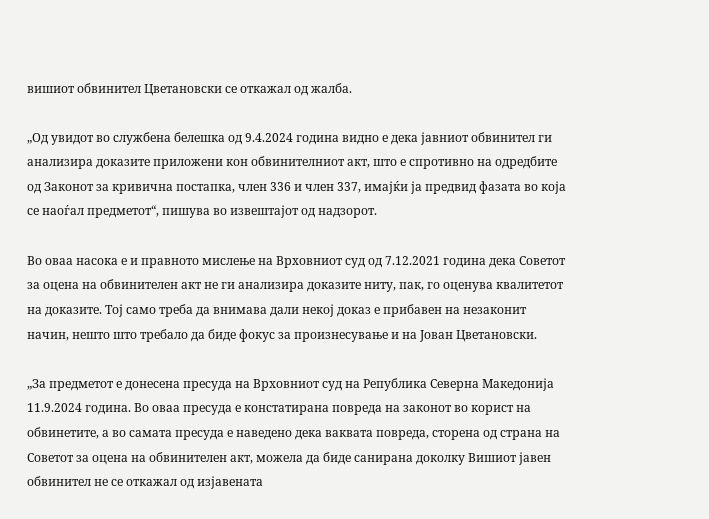вишиот обвинител Цветановски се откажал од жалба.

„Од увидот во службена белешка од 9.4.2024 година видно е дека јавниот обвинител ги анализира доказите приложени кон обвинителниот акт, што е спротивно на одредбите од Законот за кривична постапка, член 336 и член 337, имајќи ја предвид фазата во која се наоѓал предметот“, пишува во извештајот од надзорот.

Во оваа насока е и правното мислење на Врховниот суд од 7.12.2021 година дека Советот за оцена на обвинителен акт не ги анализира доказите ниту, пак, го оценува квалитетот на доказите. Тој само треба да внимава дали некој доказ е прибавен на незаконит начин, нешто што требало да биде фокус за произнесување и на Јован Цветановски.

„За предметот е донесена пресуда на Врховниот суд на Република Северна Македонија 11.9.2024 година. Во оваа пресуда е констатирана повреда на законот во корист на обвинетите, а во самата пресуда е наведено дека ваквата повреда, сторена од страна на Советот за оцена на обвинителен акт, можела да биде санирана доколку Вишиот јавен обвинител не се откажал од изјавената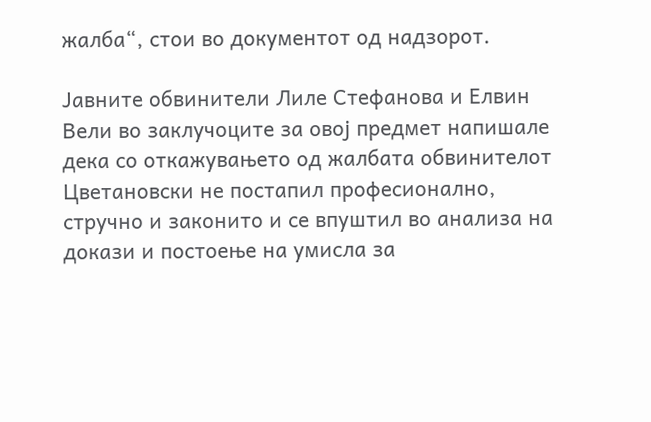жалба“, стои во документот од надзорот.

Јавните обвинители Лиле Стефанова и Елвин Вели во заклучоците за овој предмет напишале дека со откажувањето од жалбата обвинителот Цветановски не постапил професионално, стручно и законито и се впуштил во анализа на докази и постоење на умисла за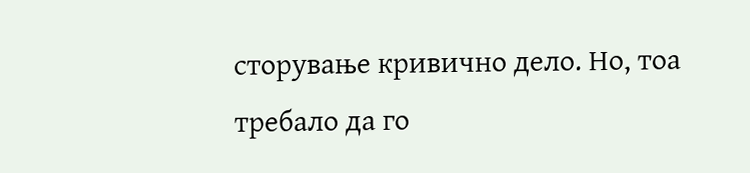сторување кривично дело. Но, тоа требало да го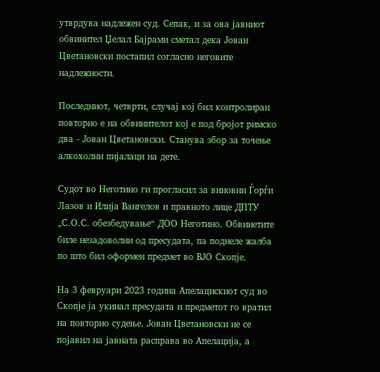утврдува надлежен суд. Сепак, и за ова јавниот обвинител Џелал Бајрами сметал дека Јован Цветановски постапил согласно неговите надлежности.

Последниот, четврти, случај кој бил контролиран повторно е на обвинителот кој е под бројот римско два - Јован Цветановски. Станува збор за точење алкохолни пијалаци на дете.

Судот во Неготино ги прогласил за виновни Ѓорѓи Лазов и Илија Вангелов и правното лице ДПТУ „С.О.С. обезбедување“ ДОО Неготино. Обвинетите биле незадоволни од пресудата, па поднеле жалба по што бил оформен предмет во ВЈО Скопје.

На 3 февруари 2023 година Апелацискиот суд во Скопје ја укинал пресудата и предметот го вратил на повторно судење. Јован Цветановски не се појавил на јавната расправа во Апелација, а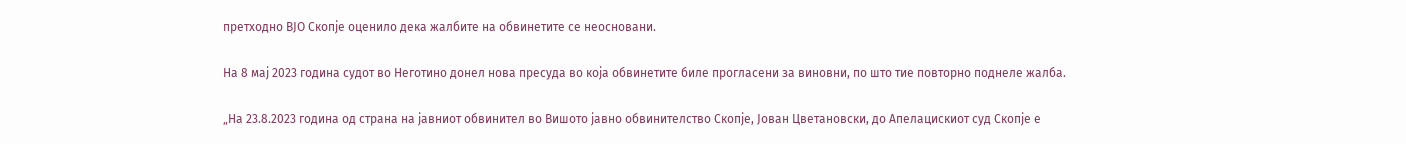претходно ВЈО Скопје оценило дека жалбите на обвинетите се неосновани.

На 8 мај 2023 година судот во Неготино донел нова пресуда во која обвинетите биле прогласени за виновни, по што тие повторно поднеле жалба.

„На 23.8.2023 година од страна на јавниот обвинител во Вишото јавно обвинителство Скопје, Јован Цветановски, до Апелацискиот суд Скопје е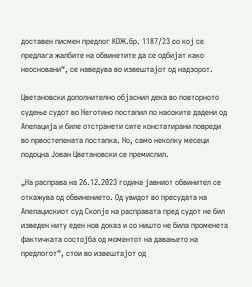доставен писмен предлог КОЖ.бр. 1187/23 со кој се предлага жалбите на обвинетите да се одбијат како неосновани“, се наведува во извештајот од надзорот.

Цветановски дополнително објаснил дека во повторното судење судот во Неготино постапил по насоките дадени од Апелација и биле отстранети сите констатирани повреди во првостепената постапка. Но, само неколку месеци подоцна Јован Цветановски се премислил.

„На расправа на 26.12.2023 година јавниот обвинител се откажува од обвинението. Од увидот во пресудата на Апелацискиот суд Скопје на расправата пред судот не бил изведен ниту еден нов доказ и со ништо не била променета фактичката состојба од моментот на давањето на предлогот“, стои во извештајот од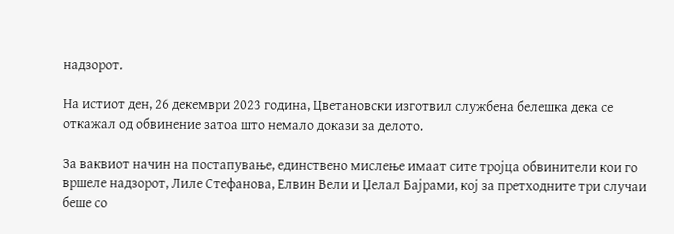надзорот.

На истиот ден, 26 декември 2023 година, Цветановски изготвил службена белешка дека се откажал од обвинение затоа што немало докази за делото.

За ваквиот начин на постапување, единствено мислење имаат сите тројца обвинители кои го вршеле надзорот, Лиле Стефанова, Елвин Вели и Џелал Бајрами, кој за претходните три случаи беше со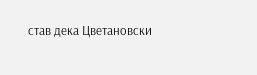став дека Цветановски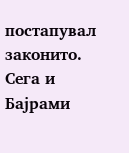постапувал законито. Сега и Бајрами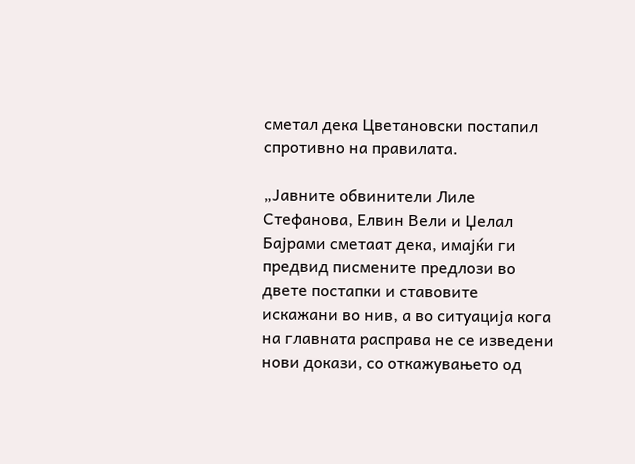сметал дека Цветановски постапил спротивно на правилата.

„Јавните обвинители Лиле Стефанова, Елвин Вели и Џелал Бајрами сметаат дека, имајќи ги предвид писмените предлози во двете постапки и ставовите искажани во нив, а во ситуација кога на главната расправа не се изведени нови докази, со откажувањето од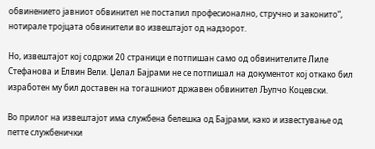обвинението јавниот обвинител не постапил професионално, стручно и законито“, нотирале тројцата обвинители во извештајот од надзорот.

Но, извештајот кој содржи 20 страници е потпишан само од обвинителите Лиле Стефанова и Елвин Вели. Џелал Бајрами не се потпишал на документот кој откако бил изработен му бил доставен на тогашниот државен обвинител Љупчо Коцевски.

Во прилог на извештајот има службена белешка од Бајрами, како и известување од петте службенички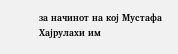за начинот на кој Мустафа Хајрулахи им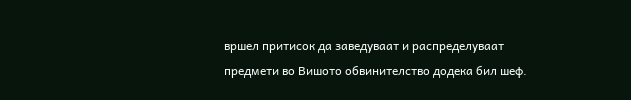вршел притисок да заведуваат и распределуваат предмети во Вишото обвинителство додека бил шеф.